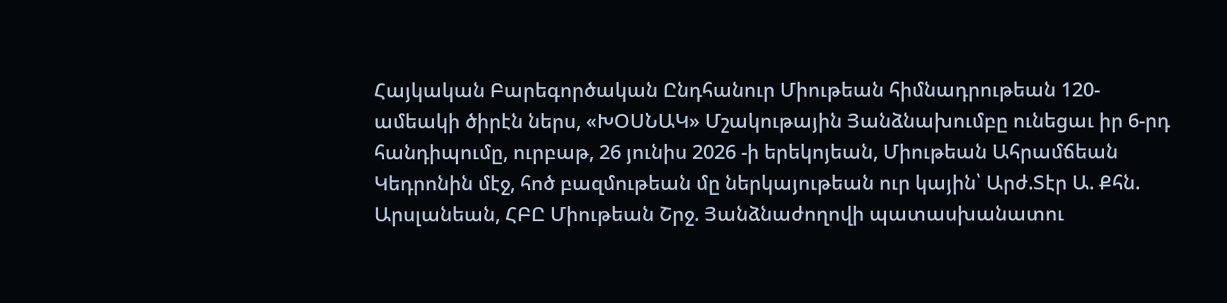Հայկական Բարեգործական Ընդհանուր Միութեան հիմնադրութեան 120-ամեակի ծիրէն ներս, «ԽՕՍՆԱԿ» Մշակութային Յանձնախումբը ունեցաւ իր 6-րդ հանդիպումը, ուրբաթ, 26 յունիս 2026 -ի երեկոյեան, Միութեան Ահրամճեան Կեդրոնին մէջ, հոծ բազմութեան մը ներկայութեան ուր կային՝ Արժ.Տէր Ա. Քհն. Արսլանեան, ՀԲԸ Միութեան Շրջ. Յանձնաժողովի պատասխանատու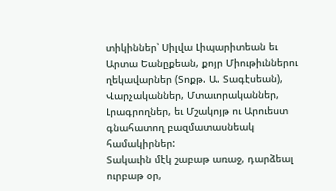տիկիններ՝ Սիլվա Լիպարիտեան եւ Արտա Եանըքեան, քոյր Միութիւններու ղեկավարներ (Տոքթ. Ա. Տագէսեան), Վարչականներ, Մտաւորականներ, Լրագրողներ, եւ Մշակոյթ ու Արուեստ գնահատող բազմատասնեակ համակիրներ:
Տակաւին մէկ շաբաթ առաջ, դարձեալ ուրբաթ օր,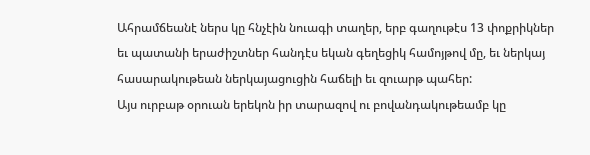Ահրամճեանէ ներս կը հնչէին նուագի տաղեր, երբ գաղութէս 13 փոքրիկներ եւ պատանի երաժիշտներ հանդէս եկան գեղեցիկ համոյթով մը, եւ ներկայ հասարակութեան ներկայացուցին հաճելի եւ զուարթ պահեր:
Այս ուրբաթ օրուան երեկոն իր տարազով ու բովանդակութեամբ կը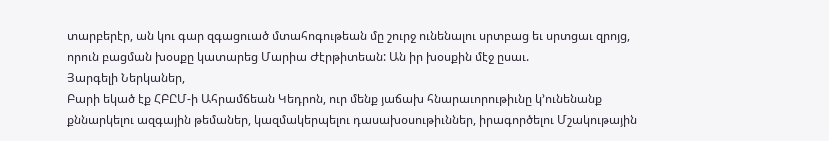տարբերէր, ան կու գար զգացուած մտահոգութեան մը շուրջ ունենալու սրտբաց եւ սրտցաւ զրոյց, որուն բացման խօսքը կատարեց Մարիա Ժէրթիտեան: Ան իր խօսքին մէջ ըսաւ.
Յարգելի Ներկաներ,
Բարի եկած էք ՀԲԸՄ-ի Ահրամճեան Կեդրոն, ուր մենք յաճախ հնարաւորութիւնը կ’ունենանք քննարկելու ազգային թեմաներ, կազմակերպելու դասախօսութիւններ, իրագործելու Մշակութային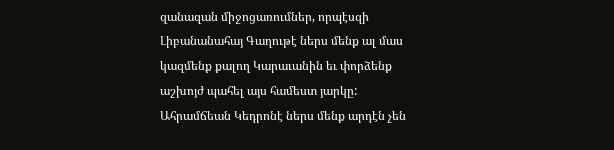զանազան միջոցառումներ, որպէսզի Լիբանանահայ Գաղութէ ներս մենք ալ մաս կազմենք քալող Կարաւանին եւ փորձենք աշխոյժ պահել այս համեստ յարկը:
Ահրամճեան Կեդրոնէ ներս մենք արդէն չեն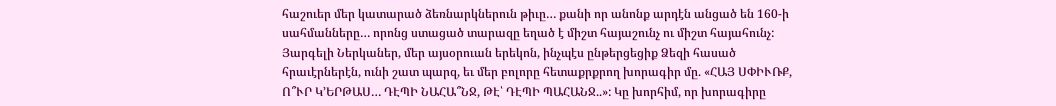հաշուեր մեր կատարած ձեռնարկներուն թիւը… քանի որ անոնք արդէն անցած են 160-ի սահմանները… որոնց ստացած տարազը եղած է միշտ հայաշունչ ու միշտ հայահունչ:
Յարգելի Ներկաներ, մեր այսօրուան երեկոն, ինչպէս ընթերցեցիք Ձեզի հասած հրաւէրներէն, ունի շատ պարզ, եւ մեր բոլորը հետաքրքրող խորագիր մը. «ՀԱՅ ՍՓԻՒՌՔ, Ո՞ՒՐ Կ’ԵՐԹԱՍ… ԴԷՊԻ ՆԱՀԱ՞ՆՋ, ԹԷ՝ ԴԷՊԻ ՊԱՀԱՆՋ..»: Կը խորհիմ, որ խորագիրը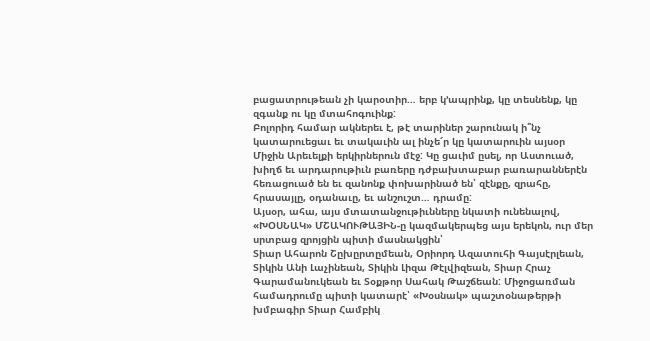բացատրութեան չի կարօտիր… երբ կ’ապրինք, կը տեսնենք, կը զգանք ու կը մտահոգուինք:
Բոլորիդ համար ակներեւ է, թէ տարիներ շարունակ ի՞նչ կատարուեցաւ եւ տակաւին ալ ինչե՜ր կը կատարուին այսօր Միջին Արեւելքի երկիրներուն մէջ: Կը ցաւիմ ըսել, որ Աստուած, խիղճ եւ արդարութիւն բառերը դժբախտաբար բառարաններէն հեռացուած են եւ զանոնք փոխարինած են՝ զէնքը, զրահը, հրասայլը, օդանաւը, եւ անշուշտ… դրամը:
Այսօր, ահա, այս մտատանջութիւնները նկատի ունենալով, «ԽՕՍՆԱԿ» ՄՇԱԿՈՒԹԱՅԻՆ-ը կազմակերպեց այս երեկոն, ուր մեր սրտբաց զրոյցին պիտի մասնակցին՝
Տիար Ահարոն Շըխըրտըմեան, Օրիորդ Ազատուհի Գայսէրլեան, Տիկին Անի Լաչինեան, Տիկին Լիզա Թէլվիզեան, Տիար Հրաչ Գարամանուկեան եւ Տօքթոր Սահակ Թաշճեան: Միջոցառման համադրումը պիտի կատարէ՝ «Խօսնակ» պաշտօնաթերթի խմբագիր Տիար Համբիկ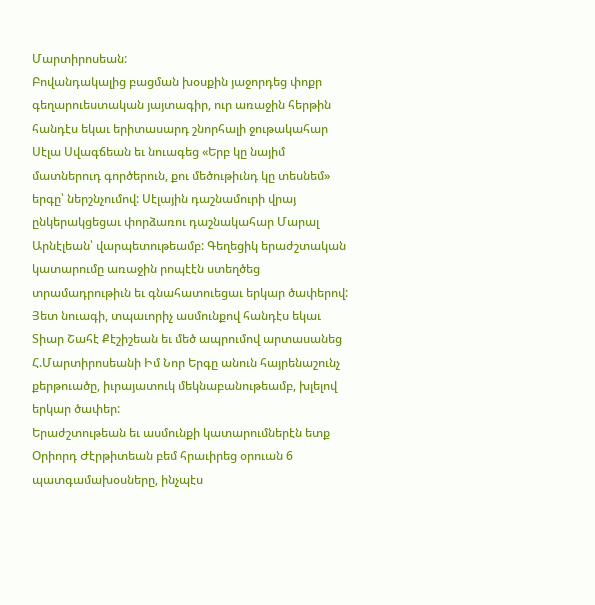Մարտիրոսեան:
Բովանդակալից բացման խօսքին յաջորդեց փոքր գեղարուեստական յայտագիր, ուր առաջին հերթին հանդէս եկաւ երիտասարդ շնորհալի ջութակահար Սէլա Սվագճեան եւ նուագեց «Երբ կը նայիմ մատներուդ գործերուն, քու մեծութիւնդ կը տեսնեմ» երգը՝ ներշնչումով: Սէլային դաշնամուրի վրայ ընկերակցեցաւ փորձառու դաշնակահար Մարալ Արնէլեան՝ վարպետութեամբ: Գեղեցիկ երաժշտական կատարումը առաջին րոպէէն ստեղծեց տրամադրութիւն եւ գնահատուեցաւ երկար ծափերով: Յետ նուագի, տպաւորիչ ասմունքով հանդէս եկաւ Տիար Շահէ Քէշիշեան եւ մեծ ապրումով արտասանեց Հ.Մարտիրոսեանի Իմ Նոր Երգը անուն հայրենաշունչ քերթուածը, իւրայատուկ մեկնաբանութեամբ, խլելով երկար ծափեր:
Երաժշտութեան եւ ասմունքի կատարումներէն ետք Օրիորդ Ժէրթիտեան բեմ հրաւիրեց օրուան 6 պատգամախօսները, ինչպէս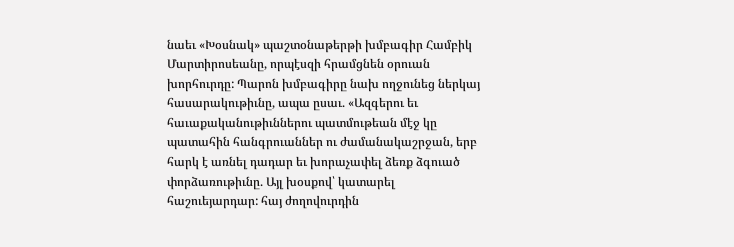նաեւ «Խօսնակ» պաշտօնաթերթի խմբագիր Համբիկ Մարտիրոսեանը, որպէսզի հրամցնեն օրուան խորհուրդը: Պարոն խմբագիրը նախ ողջունեց ներկայ հասարակութիւնը, ապա ըսաւ. «Ազգերու եւ հաւաքականութիւններու պատմութեան մէջ կը պատահին հանգրուաններ ու ժամանակաշրջան, երբ հարկ է առնել դադար եւ խորաչափել ձեռք ձգուած փորձառութիւնը. Այլ խօսքով՝ կատարել հաշուեյարդար: հայ ժողովուրդին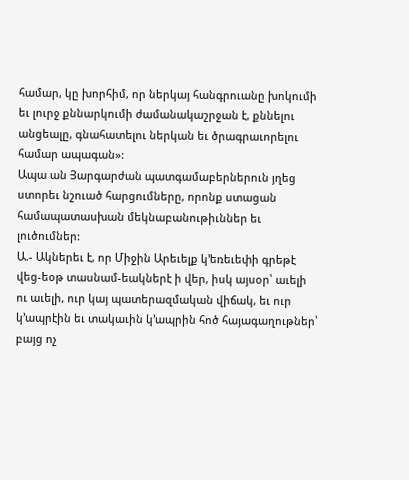համար, կը խորհիմ, որ ներկայ հանգրուանը խոկումի եւ լուրջ քննարկումի ժամանակաշրջան է, քննելու անցեալը, գնահատելու ներկան եւ ծրագրաւորելու համար ապագան»:
Ապա ան Յարգարժան պատգամաբերներուն յղեց ստորեւ նշուած հարցումները, որոնք ստացան համապատասխան մեկնաբանութիւններ եւ լուծումներ:
Ա.- Ակներեւ է, որ Միջին Արեւելք կ’եռեւեփի գրեթէ վեց-եօթ տասնամ-եակներէ ի վեր, իսկ այսօր՝ աւելի ու աւելի, ուր կայ պատերազմական վիճակ, եւ ուր կ’ապրէին եւ տակաւին կ’ապրին հոծ հայագաղութներ՝ բայց ոչ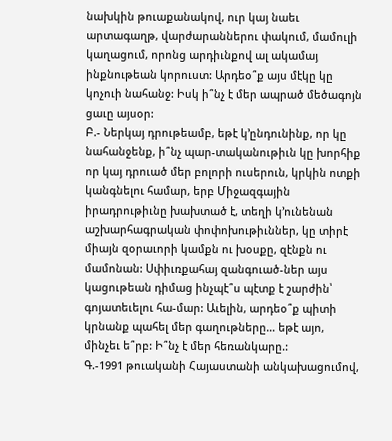նախկին թուաքանակով, ուր կայ նաեւ արտագաղթ, վարժարաններու փակում, մամուլի կաղացում, որոնց արդիւնքով ալ ակամայ ինքնութեան կորուստ: Արդեօ՞ք այս մէկը կը կոչուի նահանջ: Իսկ ի՞նչ է մեր ապրած մեծագոյն ցաւը այսօր:
Բ.- Ներկայ դրութեամբ, եթէ կ’ընդունինք, որ կը նահանջենք, ի՞նչ պար-տականութիւն կը խորհիք որ կայ դրուած մեր բոլորի ուսերուն, կրկին ոտքի կանգնելու համար, երբ Միջազգային իրադրութիւնը խախտած է, տեղի կ’ունենան աշխարհագրական փոփոխութիւններ, կը տիրէ միայն զօրաւորի կամքն ու խօսքը, զէնքն ու մամոնան: Սփիւռքահայ զանգուած-ներ այս կացութեան դիմաց ինչպէ՞ս պէտք է շարժին՝ գոյատեւելու հա-մար: Աւելին, արդեօ՞ք պիտի կրնանք պահել մեր գաղութները… եթէ այո, մինչեւ ե՞րբ: Ի՞նչ է մեր հեռանկարը.:
Գ.-1991 թուականի Հայաստանի անկախացումով,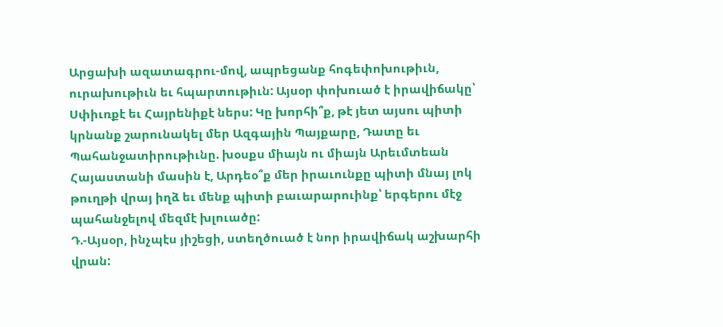Արցախի ազատագրու-մով, ապրեցանք հոգեփոխութիւն, ուրախութիւն եւ հպարտութիւն: Այսօր փոխուած է իրավիճակը՝ Սփիւռքէ եւ Հայրենիքէ ներս: Կը խորհի՞ք, թէ յետ այսու պիտի կրնանք շարունակել մեր Ազգային Պայքարը, Դատը եւ Պահանջատիրութիւնը. խօսքս միայն ու միայն Արեւմտեան Հայաստանի մասին է, Արդեօ՞ք մեր իրաւունքը պիտի մնայ լոկ թուղթի վրայ իղձ եւ մենք պիտի բաւարարուինք՝ երգերու մէջ պահանջելով մեզմէ խլուածը:
Դ.-Այսօր, ինչպէս յիշեցի, ստեղծուած է նոր իրավիճակ աշխարհի վրան: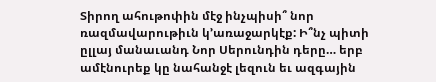Տիրող ահութոփին մէջ ինչպիսի՞ նոր ռազմավարութիւն կ’առաջարկէք: Ի՞նչ պիտի ըլլայ մանաւանդ Նոր Սերունդին դերը… երբ ամէնուրեք կը նահանջէ լեզուն եւ ազգային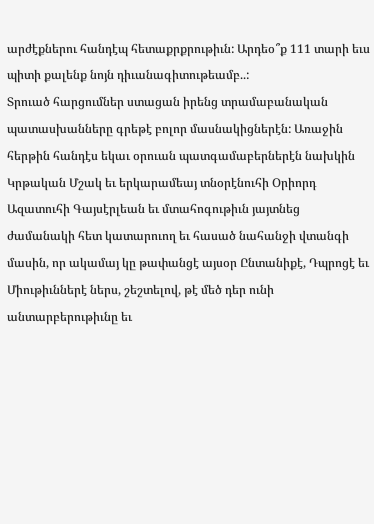արժէքներու հանդէպ հետաքրքրութիւն: Արդեօ՞ք 111 տարի եւս պիտի քալենք նոյն դիւանագիտութեամբ..:
Տրուած հարցումներ ստացան իրենց տրամաբանական պատասխանները գրեթէ բոլոր մասնակիցներէն: Առաջին հերթին հանդէս եկաւ օրուան պատգամաբերներէն նախկին Կրթական Մշակ եւ երկարամեայ տնօրէնուհի Օրիորդ Ազատուհի Գայսէրլեան եւ մտահոգութիւն յայտնեց ժամանակի հետ կատարուող եւ հասած նահանջի վտանգի մասին, որ ակամայ կը թափանցէ այսօր Ընտանիքէ, Դպրոցէ եւ Միութիւններէ ներս, շեշտելով, թէ մեծ դեր ունի անտարբերութիւնը եւ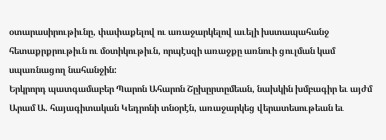օտարասիրութիւնը, փափաքելով ու առաջարկելով աւելի խստապահանջ հետաքրքրութիւն ու մօտիկութիւն, որպէսզի առաջքը առնուի ցուլման կամ սպառնացող նահանջին:
Երկրորդ պատգամաբեր Պարոն Ահարոն Շըխըրտըմեան, նախկին խմբագիր եւ այժմ Արամ Ա. հայագիտական Կեդրոնի տնօրէն, առաջարկեց վերատեսութեան եւ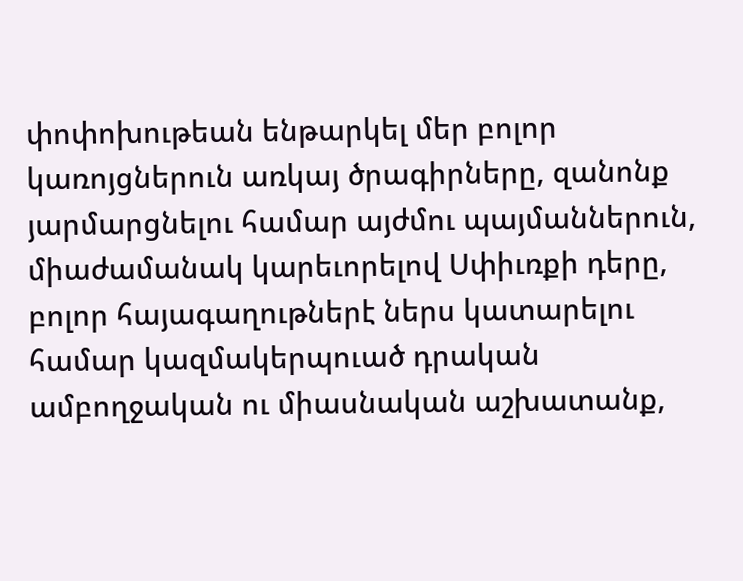փոփոխութեան ենթարկել մեր բոլոր կառոյցներուն առկայ ծրագիրները, զանոնք յարմարցնելու համար այժմու պայմաններուն, միաժամանակ կարեւորելով Սփիւռքի դերը, բոլոր հայագաղութներէ ներս կատարելու համար կազմակերպուած դրական ամբողջական ու միասնական աշխատանք,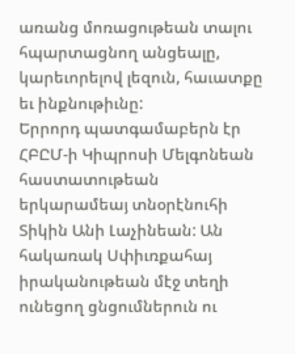առանց մոռացութեան տալու հպարտացնող անցեալը, կարեւորելով լեզուն, հաւատքը եւ ինքնութիւնը:
Երրորդ պատգամաբերն էր ՀԲԸՄ-ի Կիպրոսի Մելգոնեան հաստատութեան երկարամեայ տնօրէնուհի Տիկին Անի Լաչինեան: Ան հակառակ Սփիւռքահայ իրականութեան մէջ տեղի ունեցող ցնցումներուն ու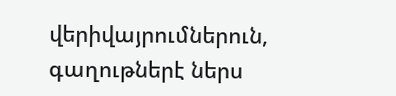վերիվայրումներուն, գաղութներէ ներս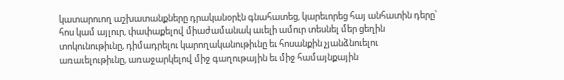կատարուող աշխատանքները դրականօրէն գնահատեց, կարեւորեց հայ անհատին դերը՝ հոս կամ այլուր, փափաքելով միաժամանակ աւելի ամուր տեսնել մեր ցեղին տոկունութիւնը, դիմադրելու կարողականութիւնը եւ հոսանքին չյանձնուելու առաւելութիւնը, առաջարկելով միջ գաղութային եւ միջ համայնքային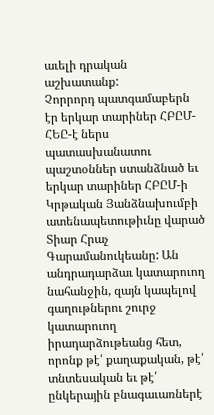աւելի դրական աշխատանք:
Չորրորդ պատգամաբերն էր երկար տարիներ ՀԲԸՄ-ՀԵԸ-է ներս պատասխանատու պաշտօններ ստանձնած եւ երկար տարիներ ՀԲԸՄ-ի Կրթական Յանձնախումբի ատենապետութիւնը վարած Տիար Հրաչ Գարամանուկեանը: Ան անդրադարձաւ կատարուող նահանջին, զայն կապելով գաղութներու շուրջ կատարուող իրադարձութեանց հետ, որոնք թէ՛ քաղաքական, թէ՛ տնտեսական եւ թէ՛ ընկերային բնագաւառներէ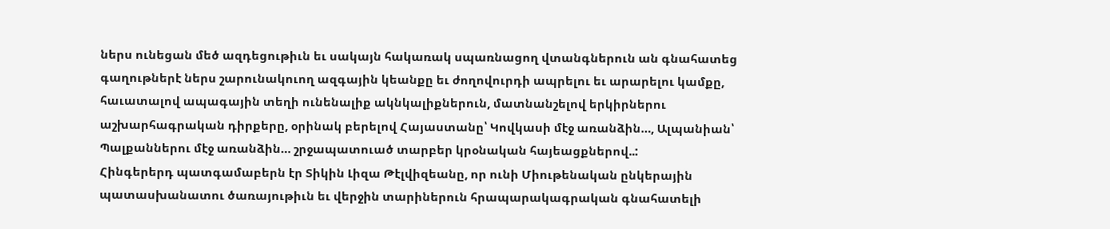ներս ունեցան մեծ ազդեցութիւն եւ սակայն հակառակ սպառնացող վտանգներուն ան գնահատեց գաղութներէ ներս շարունակուող ազգային կեանքը եւ ժողովուրդի ապրելու եւ արարելու կամքը, հաւատալով ապագային տեղի ունենալիք ակնկալիքներուն, մատնանշելով երկիրներու աշխարհագրական դիրքերը, օրինակ բերելով Հայաստանը՝ Կովկասի մէջ առանձին…, Ալպանիան՝ Պալքաններու մէջ առանձին… շրջապատուած տարբեր կրօնական հայեացքներով..:
Հինգերերդ պատգամաբերն էր Տիկին Լիզա Թէլվիզեանը, որ ունի Միութենական ընկերային պատասխանատու ծառայութիւն եւ վերջին տարիներուն հրապարակագրական գնահատելի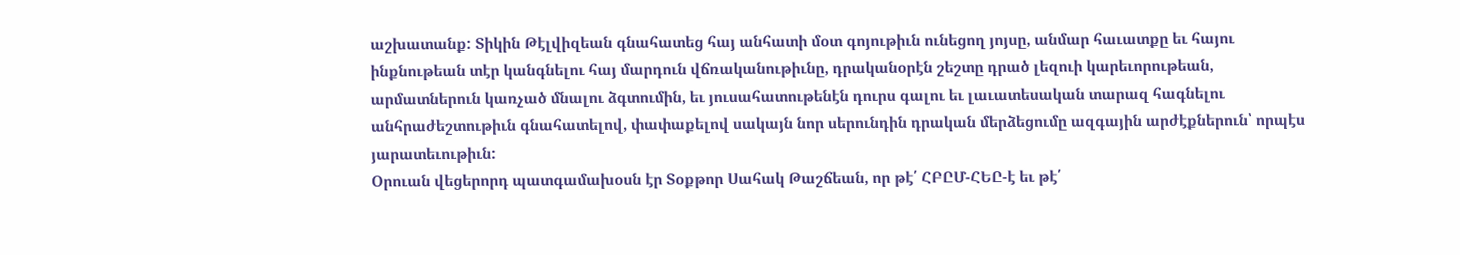աշխատանք: Տիկին Թէլվիզեան գնահատեց հայ անհատի մօտ գոյութիւն ունեցող յոյսը, անմար հաւատքը եւ հայու ինքնութեան տէր կանգնելու հայ մարդուն վճռականութիւնը, դրականօրէն շեշտը դրած լեզուի կարեւորութեան, արմատներուն կառչած մնալու ձգտումին, եւ յուսահատութենէն դուրս գալու եւ լաւատեսական տարազ հագնելու անհրաժեշտութիւն գնահատելով, փափաքելով սակայն նոր սերունդին դրական մերձեցումը ազգային արժէքներուն՝ որպէս յարատեւութիւն:
Օրուան վեցերորդ պատգամախօսն էր Տօքթոր Սահակ Թաշճեան, որ թէ՛ ՀԲԸՄ-ՀԵԸ-է եւ թէ՛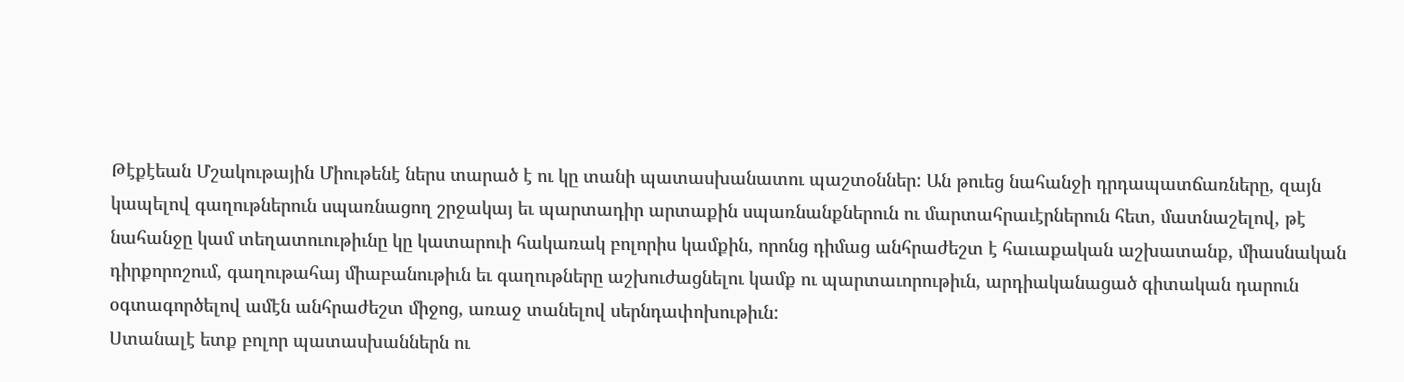Թէքէեան Մշակութային Միութենէ ներս տարած է ու կը տանի պատասխանատու պաշտօններ: Ան թուեց նահանջի դրդապատճառները, զայն կապելով գաղութներուն սպառնացող շրջակայ եւ պարտադիր արտաքին սպառնանքներուն ու մարտահրաւէրներուն հետ, մատնաշելով, թէ նահանջը կամ տեղատուութիւնը կը կատարուի հակառակ բոլորիս կամքին, որոնց դիմաց անհրաժեշտ է հաւաքական աշխատանք, միասնական դիրքորոշում, գաղութահայ միաբանութիւն եւ գաղութները աշխուժացնելու կամք ու պարտաւորութիւն, արդիականացած գիտական դարուն օգտագործելով ամէն անհրաժեշտ միջոց, առաջ տանելով սերնդափոխութիւն:
Ստանալէ ետք բոլոր պատասխաններն ու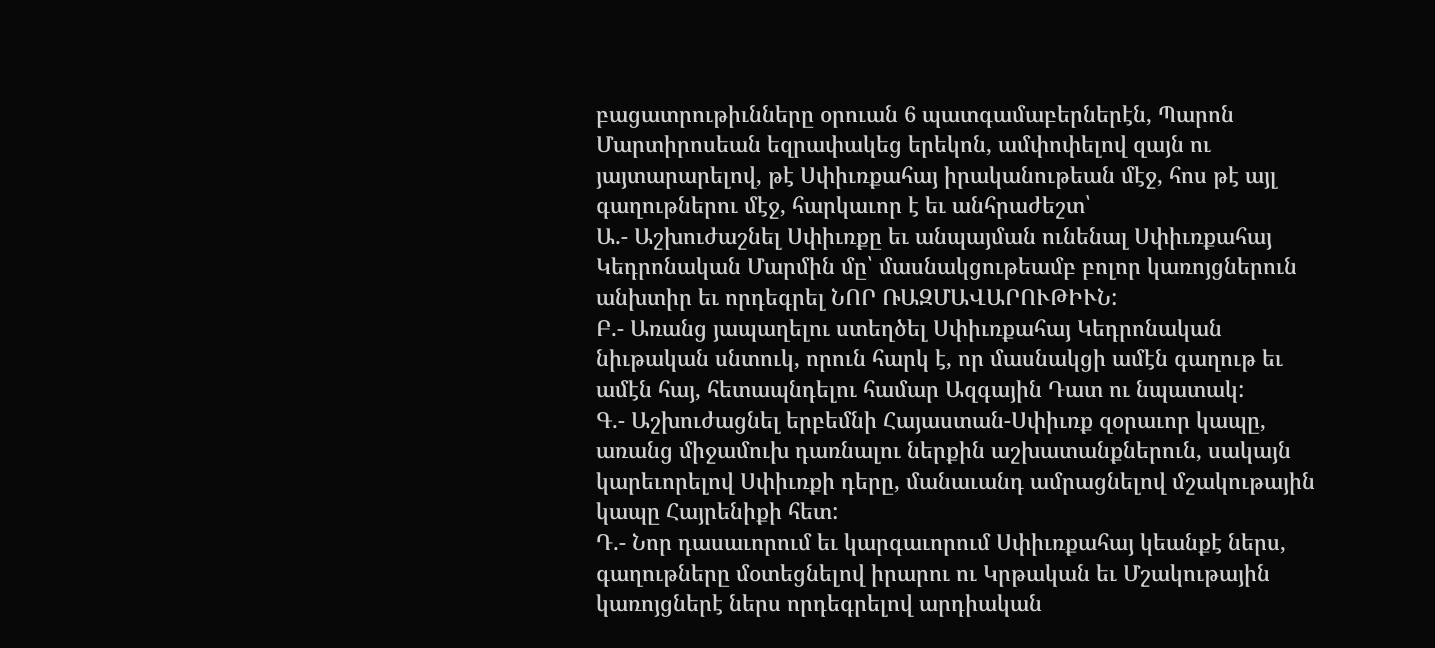բացատրութիւնները օրուան 6 պատգամաբերներէն, Պարոն Մարտիրոսեան եզրափակեց երեկոն, ամփոփելով զայն ու յայտարարելով, թէ Սփիւռքահայ իրականութեան մէջ, հոս թէ այլ գաղութներու մէջ, հարկաւոր է եւ անհրաժեշտ՝
Ա.- Աշխուժաշնել Սփիւռքը եւ անպայման ունենալ Սփիւռքահայ Կեդրոնական Մարմին մը՝ մասնակցութեամբ բոլոր կառոյցներուն անխտիր եւ որդեգրել ՆՈՐ ՌԱԶՄԱՎԱՐՈՒԹԻՒՆ:
Բ.- Առանց յապաղելու ստեղծել Սփիւռքահայ Կեդրոնական նիւթական սնտուկ, որուն հարկ է, որ մասնակցի ամէն գաղութ եւ ամէն հայ, հետապնդելու համար Ազգային Դատ ու նպատակ:
Գ.- Աշխուժացնել երբեմնի Հայաստան-Սփիւռք զօրաւոր կապը, առանց միջամուխ դառնալու ներքին աշխատանքներուն, սակայն կարեւորելով Սփիւռքի դերը, մանաւանդ ամրացնելով մշակութային կապը Հայրենիքի հետ:
Դ.- Նոր դասաւորում եւ կարգաւորում Սփիւռքահայ կեանքէ ներս, գաղութները մօտեցնելով իրարու ու Կրթական եւ Մշակութային կառոյցներէ ներս որդեգրելով արդիական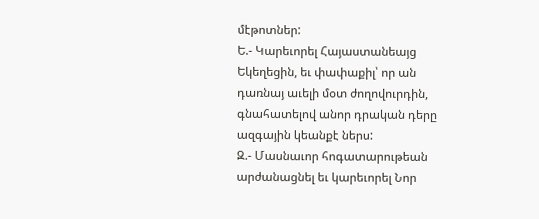մէթոտներ:
Ե.- Կարեւորել Հայաստանեայց Եկեղեցին, եւ փափաքիլ՝ որ ան դառնայ աւելի մօտ ժողովուրդին, գնահատելով անոր դրական դերը ազգային կեանքէ ներս:
Զ.- Մասնաւոր հոգատարութեան արժանացնել եւ կարեւորել Նոր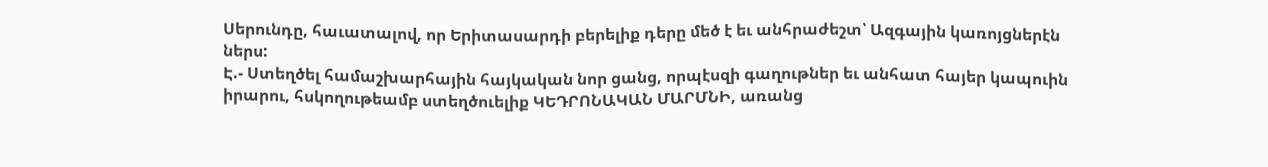Սերունդը, հաւատալով, որ Երիտասարդի բերելիք դերը մեծ է եւ անհրաժեշտ՝ Ազգային կառոյցներէն ներս:
Է.- Ստեղծել համաշխարհային հայկական նոր ցանց, որպէսզի գաղութներ եւ անհատ հայեր կապուին իրարու, հսկողութեամբ ստեղծուելիք ԿԵԴՐՈՆԱԿԱՆ ՄԱՐՄՆԻ, առանց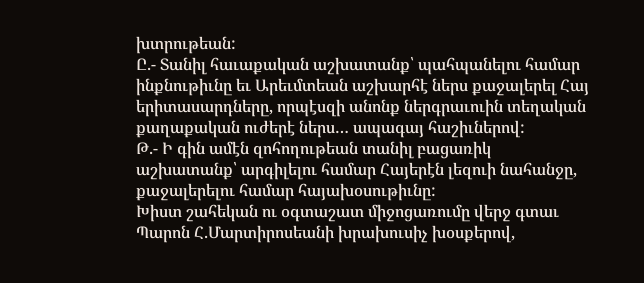խտրութեան:
Ը.- Տանիլ հաւաքական աշխատանք՝ պահպանելու համար ինքնութիւնը եւ Արեւմտեան աշխարհէ ներս քաջալերել Հայ երիտասարդները, որպէսզի անոնք ներգրաւուին տեղական քաղաքական ուժերէ ներս… ապագայ հաշիւներով:
Թ.- Ի գին ամէն զոհողութեան տանիլ բացառիկ աշխատանք՝ արգիլելու համար Հայերէն լեզուի նահանջը, քաջալերելու համար հայախօսութիւնը:
Խիստ շահեկան ու օգտաշատ միջոցառումը վերջ գտաւ Պարոն Հ.Մարտիրոսեանի խրախուսիչ խօսքերով,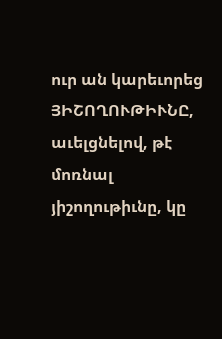ուր ան կարեւորեց ՅԻՇՈՂՈՒԹԻՒՆԸ, աւելցնելով, թէ մոռնալ յիշողութիւնը, կը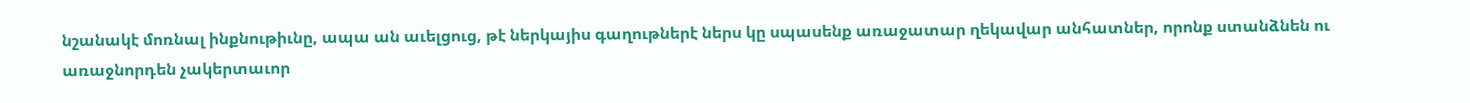նշանակէ մոռնալ ինքնութիւնը, ապա ան աւելցուց, թէ ներկայիս գաղութներէ ներս կը սպասենք առաջատար ղեկավար անհատներ, որոնք ստանձնեն ու առաջնորդեն չակերտաւոր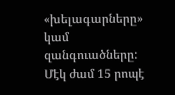«խելագարները» կամ զանգուածները:
Մէկ ժամ 15 րոպէ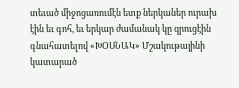տեւած միջոցառումէն ետք ներկաներ ուրախ էին եւ գոհ, եւ երկար ժամանակ կը զրուցէին գնահատելով «ԽՕՍՆԱԿ» Մշակութայինի կատարած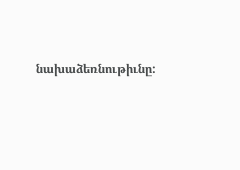նախաձեռնութիւնը: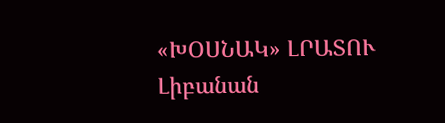«ԽՕՍՆԱԿ» ԼՐԱՏՈՒ
Լիբանան